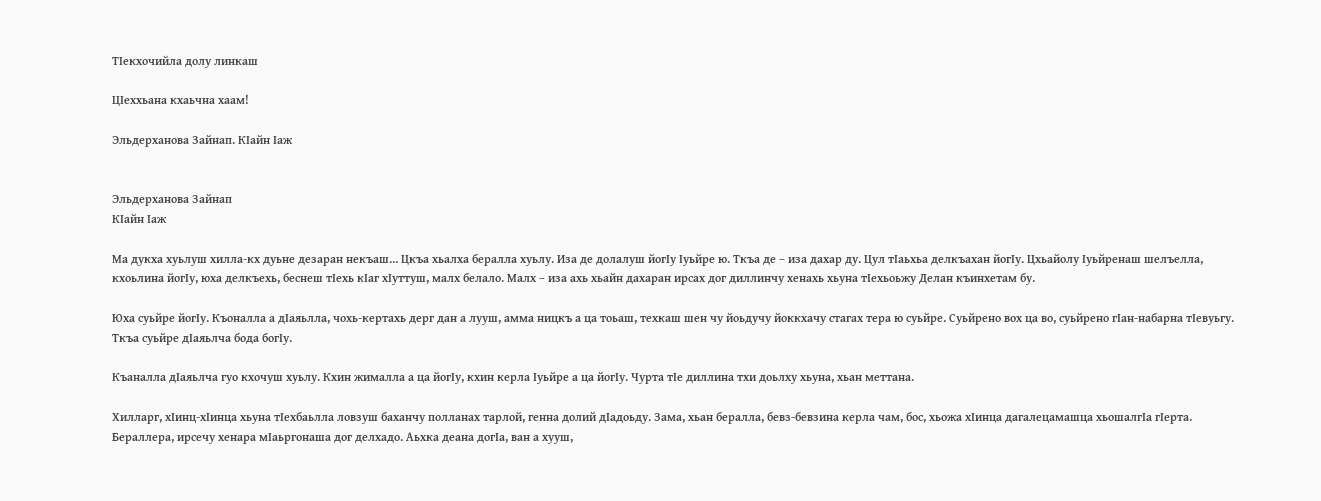ТIекхочийла долу линкаш

ЦIеххьана кхаьчна хаам!

Эльдерханова Зайнап. КIайн Iаж


Эльдерханова Зайнап
КIайн Iаж

Ма дукха хуьлуш хилла-кх дуьне дезаран некъаш... Цкъа хьалха бералла хуьлу. Иза де долалуш йогIу Iуьйре ю. Ткъа де – иза дахар ду. Цул тIаьхьа делкъахан йогIу. Цхьайолу Iуьйренаш шелъелла, кхоьлина йогIу, юха делкъехь, беснеш тIехь кIаг хIуттуш, малх белало. Малх – иза ахь хьайн дахаран ирсах дог диллинчу хенахь хьуна тIехьоьжу Делан къинхетам бу.

Юха суьйре йогIу. Къоналла а дIаяьлла, чохь-кертахь дерг дан а лууш, амма ницкъ а ца тоьаш, техкаш шен чу йоьдучу йоккхачу стагах тера ю суьйре. Суьйрено вох ца во, суьйрено гIан-набарна тIевуьгу. Ткъа суьйре дIаяьлча бода богIу.

Къаналла дIаяьлча гуо кхочуш хуьлу. Кхин жималла а ца йогIу, кхин керла Iуьйре а ца йогIу. Чурта тIе диллина тхи доьлху хьуна, хьан меттана.

Хилларг, хIинц-хIинца хьуна тIехбаьлла ловзуш баханчу полланах тарлой, генна долий дIадоьду. Зама, хьан бералла, бевз-бевзина керла чам, бос, хьожа хIинца дагалецамашца хьошалгIа гIерта. Бераллера, ирсечу хенара мIаьргонаша дог делхадо. Аьхка деана догIа, ван а хууш,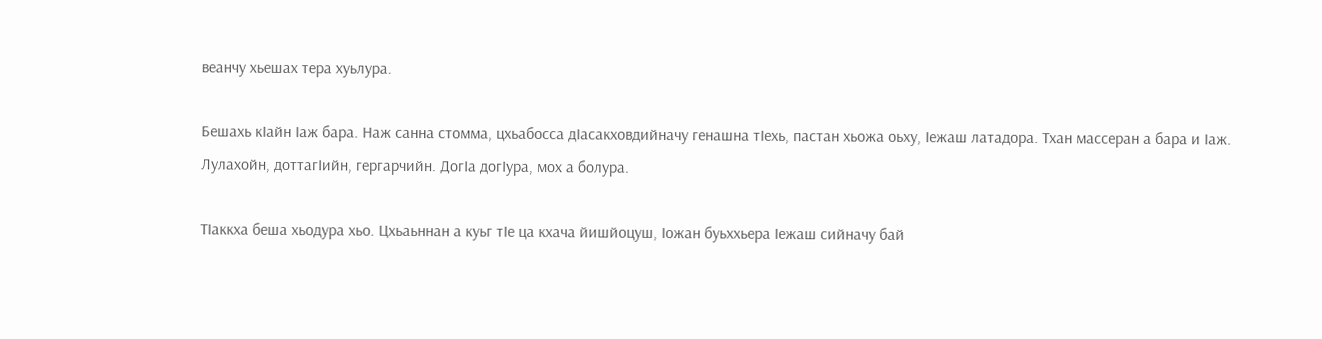веанчу хьешах тера хуьлура.

Бешахь кIайн Iаж бара. Наж санна стомма, цхьабосса дIасакховдийначу генашна тIехь, пастан хьожа оьху, Iежаш латадора. Тхан массеран а бара и Iаж. Лулахойн, доттагIийн, гергарчийн. ДогIа догIура, мох а болура.

ТIаккха беша хьодура хьо. Цхьаьннан а куьг тIе ца кхача йишйоцуш, Iожан буьххьера Iежаш сийначу бай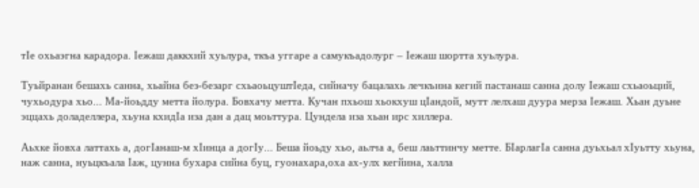тIе охьаэгна карадора. Iежаш даккхий хуьлура, ткъа уггаре а самукъадолург – Iежаш шортта хуьлура.

Туьйранан бешахь санна, хьайна без-безарг схьаоьцуштIеда, сийначу бацалахь лечкъина кегий пастанаш санна долу Iежаш схьаоьций, чухьодура хьо... Ма-йоьдду метта йолура. Бовхачу метта. Кучан пхьош хьокхуш цIандой, мутт лелхаш дуура мерза Iежаш. Хьан дуьне эццахь доладеллера, хьуна кхидIа иза дан а дац моьттура. Цундела иза хьан ирс хиллера.

Аьхке йовха латтахь а, догIанаш-м хIинца а догIу... Беша йоьду хьо, аьлча а, беш лаьттинчу метте. БIарлагIа санна дуьхьал хIуьтту хьуна, наж санна, нуьцкъала Iаж, цунна бухара сийна буц, гуонахара,оха ах-улх кегйина, халла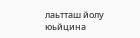лаьтташ йолу юьйцина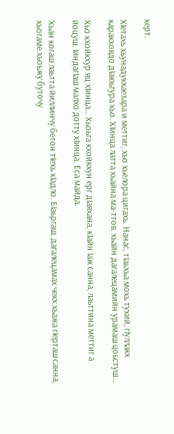керт.

ХIетахь хьунадукхаезара и меттиг, хьо хьелора цигахь. Нанас, тIаьхьа мохь тухий, гIуллакх каракховдо дIаюьгура хьо. ХIинца латта хьайна ма-ттов, хьайн дагалецамийн урамаш цоьстуш...

Хьо кхойкхур яц хIинца... Хьоьга кхойкхун ерг дIаяхана, кIайн Iаж санна, лаьттина меттиг а йоцуш. IиндагIаш малхо дотту хIинца. Еса майда.

Хьан когаш лаьтта йиллинчу бетон тIехь кIадло. БIаьргаш, дагалецамах чекх хьажа гIерташ санна, хьогаме хьоьжу буточу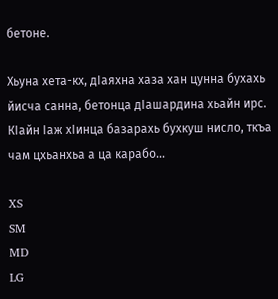бетоне.

Хьуна хета-кх, дIаяхна хаза хан цунна бухахь йисча санна, бетонца дIашардина хьайн ирс. КIайн Iаж хIинца базарахь бухкуш нисло, ткъа чам цхьанхьа а ца карабо...

XS
SM
MD
LG